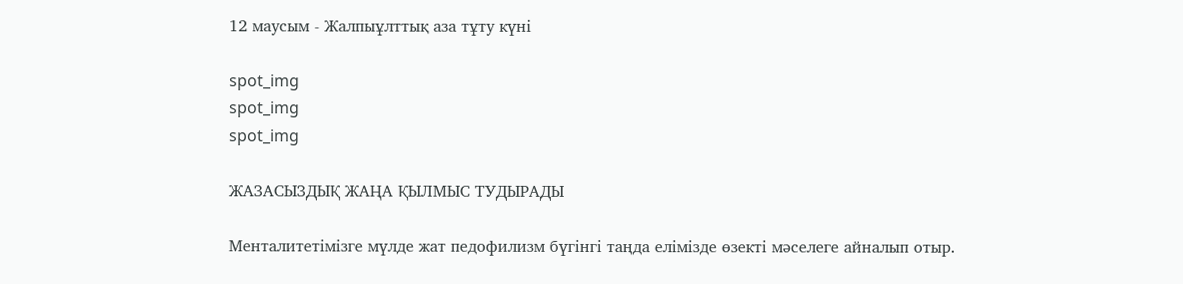12 маусым - Жалпыұлттық аза тұту күні

spot_img
spot_img
spot_img

ЖАЗАСЫЗДЫҚ ЖАҢА ҚЫЛМЫС ТУДЫРАДЫ

Менталитетімізге мүлде жат педофилизм бүгінгі таңда елімізде өзекті мәселеге айналып отыр.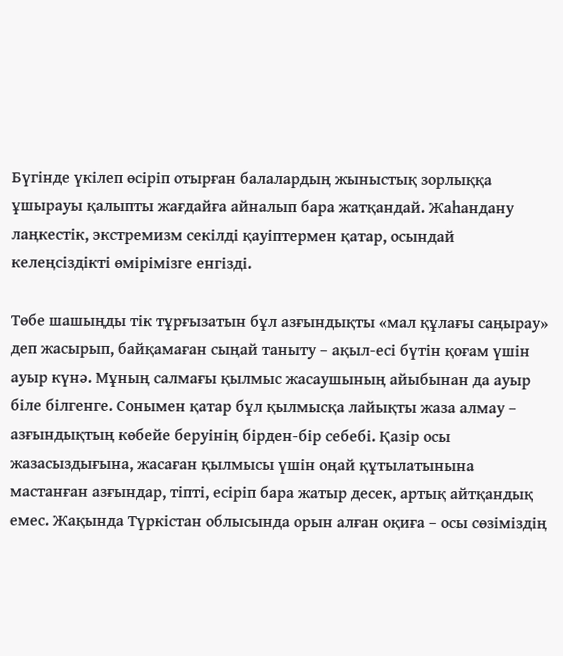Бүгінде үкілеп өсіріп отырған балалардың жыныстық зорлыққа ұшырауы қалыпты жағдайға айналып бара жатқандай. Жаһандану лаңкестік, экстремизм секілді қауіптермен қатар, осындай келеңсіздікті өмірімізге енгізді.

Төбе шашыңды тік тұрғызатын бұл азғындықты «мал құлағы саңырау» деп жасырып, байқамаған сыңай таныту – ақыл-есі бүтін қоғам үшін ауыр күнә. Мұның салмағы қылмыс жасаушының айыбынан да ауыр біле білгенге. Сонымен қатар бұл қылмысқа лайықты жаза алмау – азғындықтың көбейе беруінің бірден-бір себебі. Қазір осы жазасыздығына, жасаған қылмысы үшін оңай құтылатынына мастанған азғындар, тіпті, есіріп бара жатыр десек, артық айтқандық емес. Жақында Түркістан облысында орын алған оқиға – осы сөзіміздің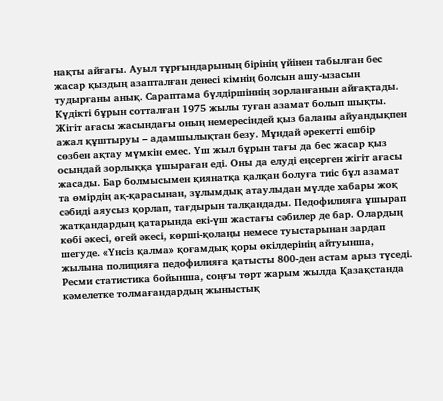нақты айғағы. Ауыл тұрғындарының бірінің үйінен табылған бес жасар қыздың азапталған денесі кімнің болсын ашу-ызасын тудырғаны анық. Сараптама бүлдіршіннің зорланғанын айғақтады. Күдікті бұрын сотталған 1975 жылы туған азамат болып шықты. Жігіт ағасы жасындағы оның немересіндей қыз баланы айуандықпен ажал құштыруы – адамшылықтан безу. Мұндай әрекетті ешбір сөзбен ақтау мүмкін емес. Үш жыл бұрын тағы да бес жасар қыз осындай зорлыққа ұшыраған еді. Оны да елуді еңсерген жігіт ағасы жасады. Бар болмысымен қиянатқа қалқан болуға тиіс бұл азамат та өмірдің ақ-қарасынан, зұлымдық атаулыдан мүлде хабары жоқ сәбиді аяусыз қорлап, тағдырын талқандады. Педофилияға ұшырап жатқандардың қатарында екі-үш жастағы сәбилер де бар. Олардың көбі әкесі, өгей әкесі, көрші-қолаңы немесе туыстарынан зардап шегуде. «Үнсіз қалма» қоғамдық қоры өкілдерінің айтуынша, жылына полицияға педофилияға қатысты 800-ден астам арыз түседі. Ресми статистика бойынша, соңғы төрт жарым жылда Қазақстанда кәмелетке толмағандардың жыныстық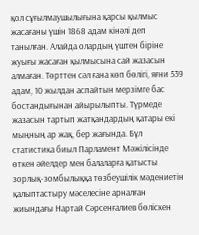қол сұғылмаушылығына қарсы қылмыс жасағаны үшін 1868 адам кінәлі деп танылған. Алайда олардың үштен біріне жуығы жасаған қылмысына сай жазасын алмаған. Төрттен сәл ғана көп бөлігі, яғни 539 адам, 10 жылдан аспайтын мерзімге бас бостандығынан айырылыпты. Түрмеде жазасын тартып жатқандардың қатары екі мыңның ар жақ, бер жағында. Бұл статистика биыл Парламент Мәжілісінде өткен әйелдер мен балаларға қатысты зорлық-зомбылыққа төзбеушілік мәдениетін қалыптастыру мәселесіне арналған жиындағы Нартай Сәрсенғалиев бөліскен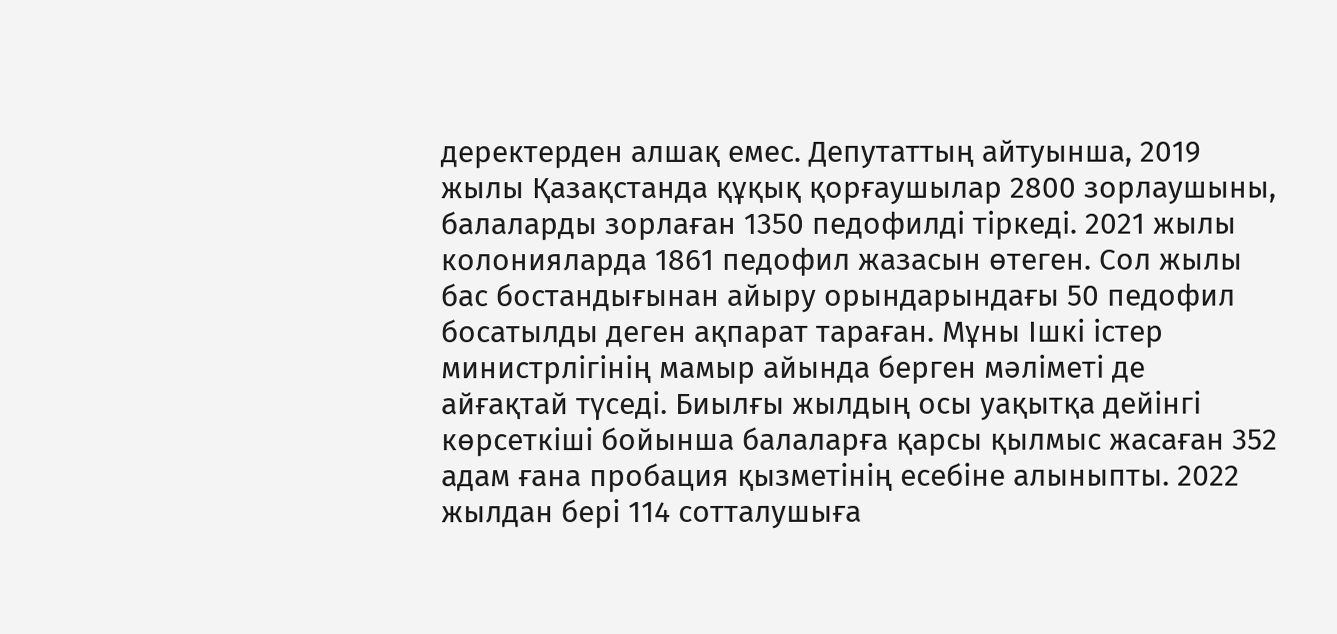деректерден алшақ емес. Депутаттың айтуынша, 2019 жылы Қазақстанда құқық қорғаушылар 2800 зорлаушыны, балаларды зорлаған 1350 педофилді тіркеді. 2021 жылы колонияларда 1861 педофил жазасын өтеген. Сол жылы бас бостандығынан айыру орындарындағы 50 педофил босатылды деген ақпарат тараған. Мұны Ішкі істер министрлігінің мамыр айында берген мәліметі де айғақтай түседі. Биылғы жылдың осы уақытқа дейінгі көрсеткіші бойынша балаларға қарсы қылмыс жасаған 352 адам ғана пробация қызметінің есебіне алыныпты. 2022 жылдан бері 114 сотталушыға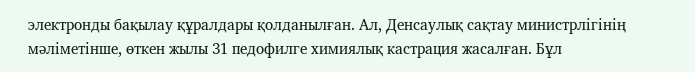электронды бақылау құралдары қолданылған. Ал, Денсаулық сақтау министрлігінің мәліметінше, өткен жылы 31 педофилге химиялық кастрация жасалған. Бұл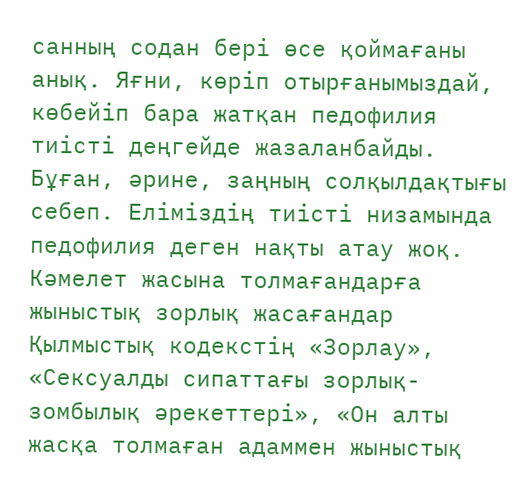санның содан бері өсе қоймағаны анық. Яғни, көріп отырғанымыздай, көбейіп бара жатқан педофилия тиісті деңгейде жазаланбайды. Бұған, әрине, заңның солқылдақтығы себеп. Еліміздің тиісті низамында педофилия деген нақты атау жоқ. Кәмелет жасына толмағандарға жыныстық зорлық жасағандар Қылмыстық кодекстің «Зорлау», «Сексуалды сипаттағы зорлық-зомбылық әрекеттері», «Он алты жасқа толмаған адаммен жыныстық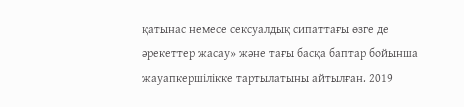қатынас немесе сексуалдық сипаттағы өзге де әрекеттер жасау» және тағы басқа баптар бойынша жауапкершілікке тартылатыны айтылған. 2019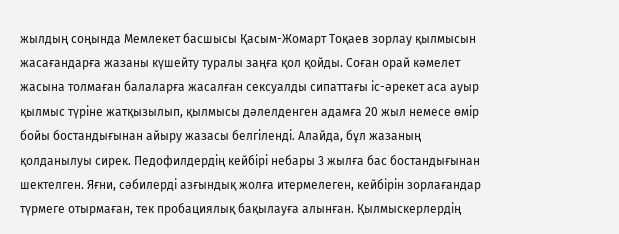жылдың соңында Мемлекет басшысы Қасым-Жомарт Тоқаев зорлау қылмысын жасағандарға жазаны күшейту туралы заңға қол қойды. Соған орай кәмелет жасына толмаған балаларға жасалған сексуалды сипаттағы іс-әрекет аса ауыр қылмыс түріне жатқызылып, қылмысы дәлелденген адамға 20 жыл немесе өмір бойы бостандығынан айыру жазасы белгіленді. Алайда, бұл жазаның қолданылуы сирек. Педофилдердің кейбірі небары 3 жылға бас бостандығынан шектелген. Яғни, сәбилерді азғындық жолға итермелеген, кейбірін зорлағандар түрмеге отырмаған, тек пробациялық бақылауға алынған. Қылмыскерлердің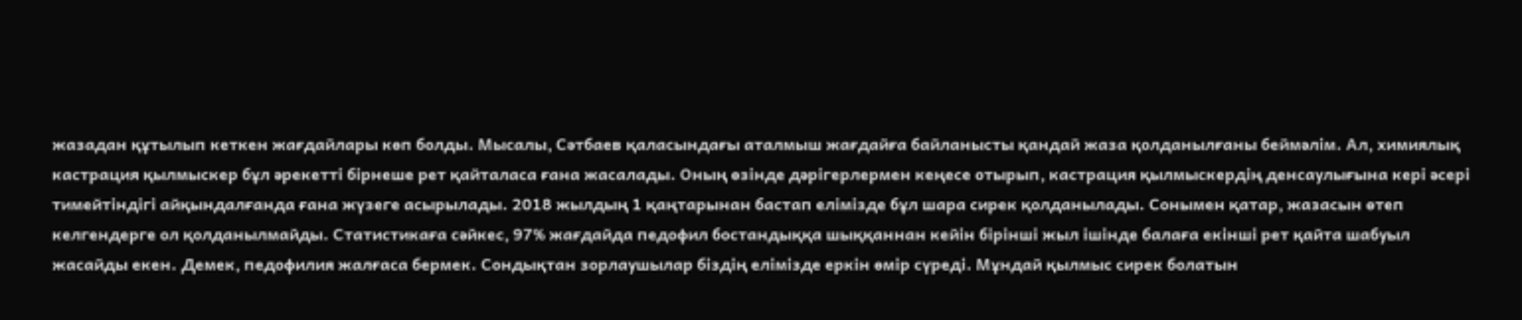жазадан құтылып кеткен жағдайлары көп болды. Мысалы, Сәтбаев қаласындағы аталмыш жағдайға байланысты қандай жаза қолданылғаны беймәлім. Ал, химиялық кастрация қылмыскер бұл әрекетті бірнеше рет қайталаса ғана жасалады. Оның өзінде дәрігерлермен кеңесе отырып, кастрация қылмыскердің денсаулығына кері әсері тимейтіндігі айқындалғанда ғана жүзеге асырылады. 2018 жылдың 1 қаңтарынан бастап елімізде бұл шара сирек қолданылады. Сонымен қатар, жазасын өтеп келгендерге ол қолданылмайды. Статистикаға сәйкес, 97% жағдайда педофил бостандыққа шыққаннан кейін бірінші жыл ішінде балаға екінші рет қайта шабуыл жасайды екен. Демек, педофилия жалғаса бермек. Сондықтан зорлаушылар біздің елімізде еркін өмір сүреді. Мұндай қылмыс сирек болатын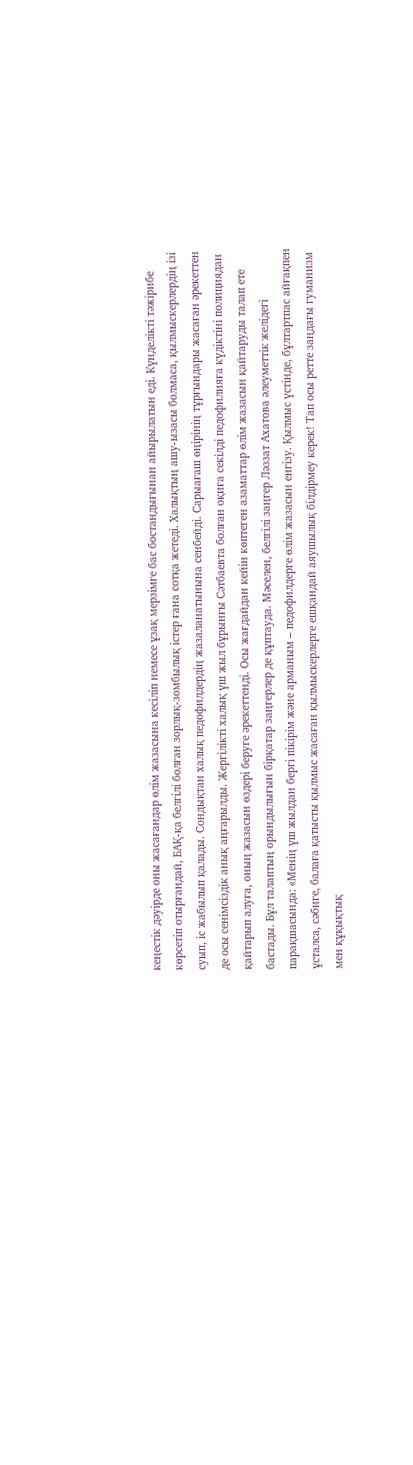кеңестік дәуірде оны жасағандар өлім жазасына кесіліп немесе ұзақ мерзімге бас бостандығынан айырылатын еді. Күнделікті тәжірибе көрсетіп отырғандай, БАҚ-қа белгілі болған зорлық-зомбылық істер ғана сотқа жетеді. Халықтың ашу-ызасы болмаса, қылмыскерлердің ізі суып, іс жабылып қалады. Сондықтан халық педофилдердің жазаланатынына сенбейді. Сарыағаш өңірінің тұрғындары жасаған әрекеттен де осы сенімсіздік анық аңғарылды. Жергілікті халық үш жыл бұрынғы Сәтбаевта болған оқиға секілді педофилияға күдіктіні полициядан қайтарып алуға, оның жазасын өздері беруге әрекеттенді. Осы жағдайдан кейін көптеген азаматтар өлім жазасын қайтаруды талап ете бастады. Бұл талаптың орындылығын бірқатар заңгерлер де құптауда. Мәселен, белгілі заңгер Ләззат Ахатова әлеуметтік желідегі парақшасында: «Менің үш жылдан бергі пікірім және арманым – педофилдерге өлім жазасын енгізу. Қылмыс үстінде, бұлтартпас айғақпен ұсталса, сәбиге, балаға қатысты қылмыс жасаған қылмыскерлерге ешқандай аяушылық білдірмеу керек! Тап осы ретте заңдағы гуманизм мен құқықтық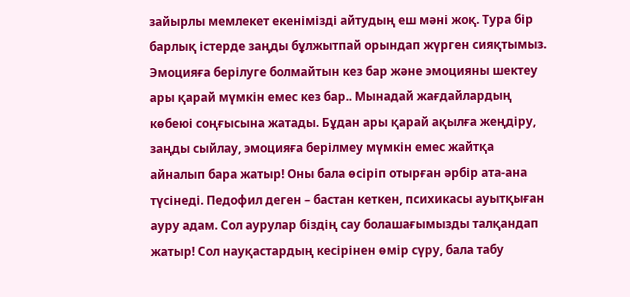зайырлы мемлекет екенімізді айтудың еш мәні жоқ. Тура бір барлық істерде заңды бұлжытпай орындап жүрген сияқтымыз. Эмоцияға берілуге болмайтын кез бар және эмоцияны шектеу ары қарай мүмкін емес кез бар.. Мынадай жағдайлардың көбеюі соңғысына жатады. Бұдан ары қарай ақылға жеңдіру, заңды сыйлау, эмоцияға берілмеу мүмкін емес жайтқа айналып бара жатыр! Оны бала өсіріп отырған әрбір ата-ана түсінеді. Педофил деген – бастан кеткен, психикасы ауытқыған ауру адам. Сол аурулар біздің сау болашағымызды талқандап жатыр! Сол науқастардың кесірінен өмір сүру, бала табу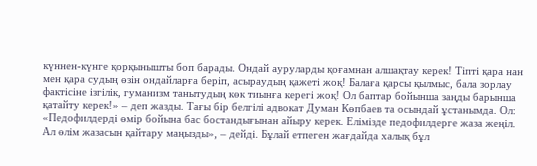күннен-күнге қорқынышты боп барады. Ондай ауруларды қоғамнан алшақтау керек! Тіпті қара нан мен қара судың өзін ондайларға беріп, асыраудың қажеті жоқ! Балаға қарсы қылмыс, бала зорлау фактісіне ізгілік, гуманизм танытудың көк тиынға керегі жоқ! Ол баптар бойынша заңды барынша қатайту керек!» – деп жазды. Тағы бір белгілі адвокат Думан Көпбаев та осындай ұстанымда. Ол: «Педофилдерді өмір бойына бас бостандығынан айыру керек. Елімізде педофилдерге жаза жеңіл. Ал өлім жазасын қайтару маңызды», – дейді. Бұлай етпеген жағдайда халық бұл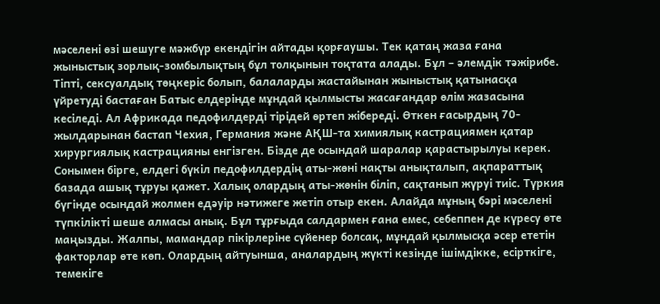мәселені өзі шешуге мәжбүр екендігін айтады қорғаушы. Тек қатаң жаза ғана жыныстық зорлық-зомбылықтың бұл толқынын тоқтата алады. Бұл – әлемдік тәжірибе. Тіпті, сексуалдық төңкеріс болып, балаларды жастайынан жыныстық қатынасқа үйретуді бастаған Батыс елдерінде мұндай қылмысты жасағандар өлім жазасына кесіледі. Ал Африкада педофилдерді тірідей өртеп жібереді. Өткен ғасырдың 70-жылдарынан бастап Чехия, Германия және АҚШ-та химиялық кастрациямен қатар хирургиялық кастрацияны енгізген. Бізде де осындай шаралар қарастырылуы керек. Сонымен бірге, елдегі бүкіл педофилдердің аты-жөні нақты анықталып, ақпараттық базада ашық тұруы қажет. Халық олардың аты-жөнін біліп, сақтанып жүруі тиіс. Түркия бүгінде осындай жолмен едәуір нәтижеге жетіп отыр екен. Алайда мұның бәрі мәселені түпкілікті шеше алмасы анық. Бұл тұрғыда салдармен ғана емес, себеппен де күресу өте маңызды. Жалпы, мамандар пікірлеріне сүйенер болсақ, мұндай қылмысқа әсер ететін факторлар өте көп. Олардың айтуынша, аналардың жүкті кезінде ішімдікке, есірткіге, темекіге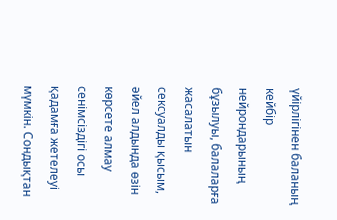үйірлігінен баланың кейбір нейрондарының бұзылуы, балаларға жасалатын сексуалды қысым, әйел алдында өзін көрсете алмау сенімсіздігі осы қадамға жетелеуі мүмкін. Сондықтан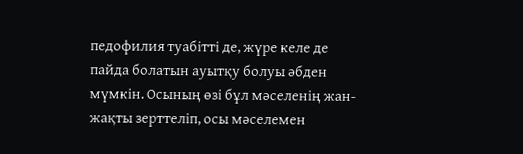педофилия туабітті де, жүре келе де пайда болатын ауытқу болуы әбден мүмкін. Осының өзі бұл мәселенің жан-жақты зерттеліп, осы мәселемен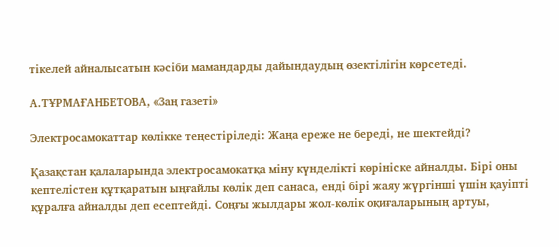тікелей айналысатын кәсіби мамандарды дайындаудың өзектілігін көрсетеді.

А.ТҰРМАҒАНБЕТОВА, «Заң газеті»

Электросамокаттар көлікке теңестіріледі: Жаңа ереже не береді, не шектейді?

Қазақстан қалаларында электросамокатқа міну күнделікті көрініске айналды. Бірі оны кептелістен құтқаратын ыңғайлы көлік деп санаса, енді бірі жаяу жүргінші үшін қауіпті құралға айналды деп есептейді. Соңғы жылдары жол-көлік оқиғаларының артуы,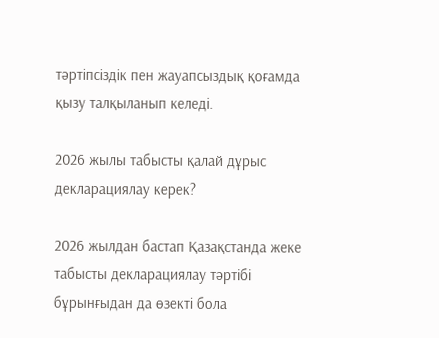тәртіпсіздік пен жауапсыздық қоғамда қызу талқыланып келеді.

2026 жылы табысты қалай дұрыс декларациялау керек?

2026 жылдан бастап Қазақстанда жеке табысты декларациялау тәртібі бұрынғыдан да өзекті бола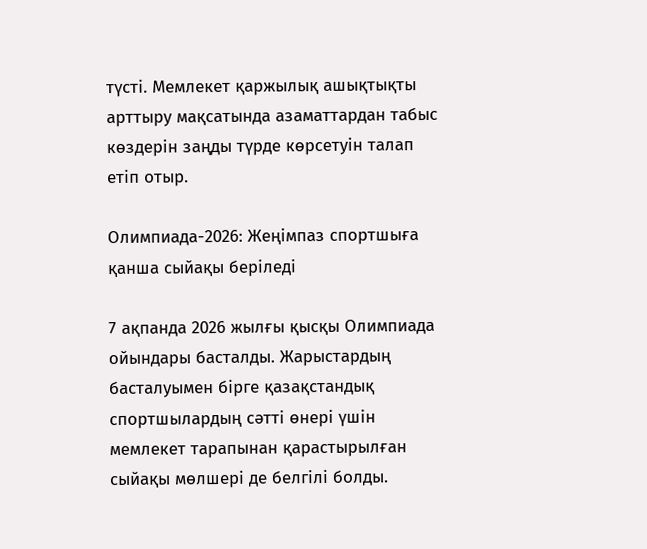түсті. Мемлекет қаржылық ашықтықты арттыру мақсатында азаматтардан табыс көздерін заңды түрде көрсетуін талап етіп отыр.

Олимпиада-2026: Жеңімпаз спортшыға қанша сыйақы беріледі

7 ақпанда 2026 жылғы қысқы Олимпиада ойындары басталды. Жарыстардың басталуымен бірге қазақстандық спортшылардың сәтті өнері үшін мемлекет тарапынан қарастырылған сыйақы мөлшері де белгілі болды.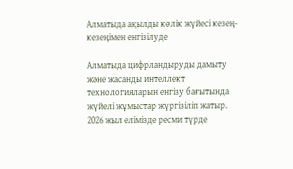Алматыда ақылды көлік жүйесі кезең-кезеңімен енгізілуде

Алматыда цифрландыруды дамыту және жасанды интеллект технологияларын енгізу бағытында жүйелі жұмыстар жүргізіліп жатыр. 2026 жыл елімізде ресми түрде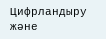Цифрландыру және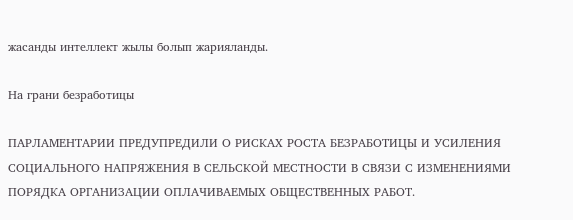жасанды интеллект жылы болып жарияланды.

На грани безработицы

ПАРЛАМЕНТАРИИ ПРЕДУПРЕДИЛИ О РИСКАХ РОСТА БЕЗРАБОТИЦЫ И УСИЛЕНИЯ СОЦИАЛЬНОГО НАПРЯЖЕНИЯ В СЕЛЬСКОЙ МЕСТНОСТИ В СВЯЗИ С ИЗМЕНЕНИЯМИ ПОРЯДКА ОРГАНИЗАЦИИ ОПЛАЧИВАЕМЫХ ОБЩЕСТВЕННЫХ РАБОТ.